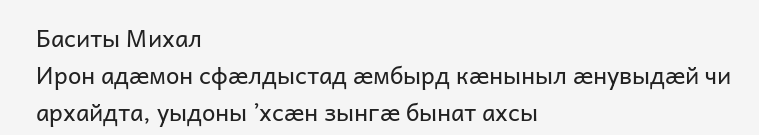Баситы Михал
Ирон адæмон сфæлдыстад æмбырд кæныныл æнувыдæй чи архайдта, уыдоны ’хсæн зынгæ бынат ахсы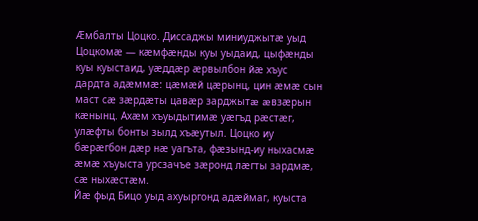Æмбалты Цоцко. Диссаджы миниуджытæ уыд Цоцкомæ — кæмфæнды куы уыдаид, цыфæнды куы куыстаид, уæддæр æрвылбон йæ хъус дардта адæммæ: цæмæй цæрынц, цин æмæ сын маст сæ зæрдæты цавæр зарджытæ æвзæрын кæнынц. Ахæм хъуыдытимæ уæгъд рæстæг, улæфты бонты зылд хъæутыл. Цоцко иу бæрæгбон дæр нæ уагъта, фæзынд-иу ныхасмæ æмæ хъуыста урсзачъе зæронд лæгты зардмæ, сæ ныхæстæм.
Йæ фыд Бицо уыд ахуыргонд адæймаг, куыста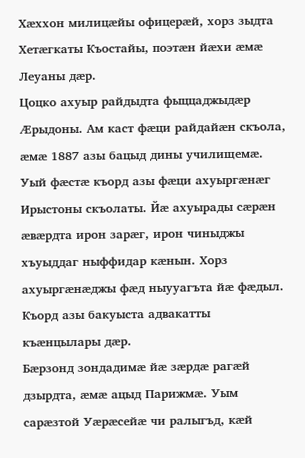Хæххон милицæйы офицерæй, хорз зыдта Хетæгкаты Къостайы, поэтæн йæхи æмæ Леуаны дæр.
Цоцко ахуыр райдыдта фыццаджыдæр Æрыдоны. Ам каст фæци райдайæн скъола, æмæ 1887 азы бацыд дины училищемæ. Уый фæстæ къорд азы фæци ахуыргæнæг Ирыстоны скъолаты. Йæ ахуырады сæрæн æвæрдта ирон зарæг, ирон чиныджы хъуыддаг ныффидар кæнын. Хорз ахуыргæнæджы фæд ныууагъта йæ фæдыл. Къорд азы бакуыста адвакатты къæнцылары дæр.
Бæрзонд зондадимæ йæ зæрдæ рагæй дзырдта, æмæ ацыд Парижмæ. Уым сарæзтой Уæрæсейæ чи ралыгъд, кæй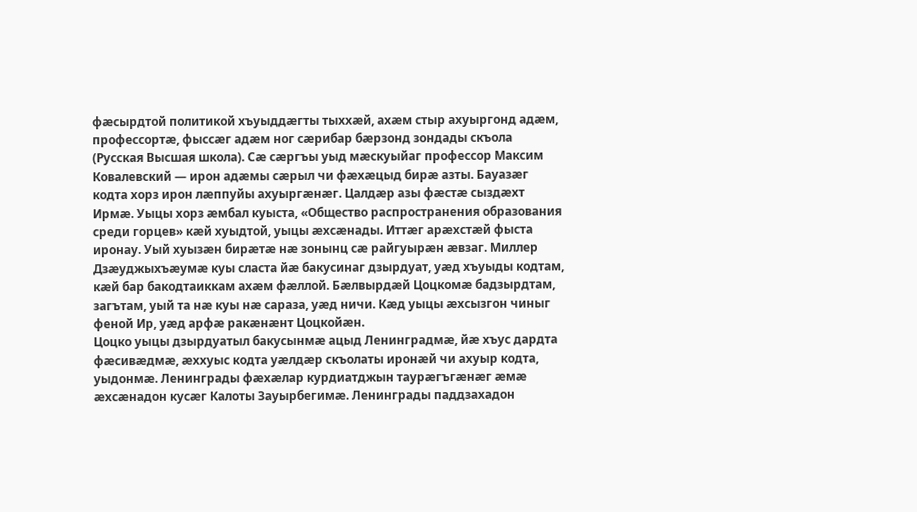фæсырдтой политикой хъуыддæгты тыххæй, ахæм стыр ахуыргонд адæм, профессортæ, фыссæг адæм ног сæрибар бæрзонд зондады скъола (Русская Высшая школа). Сæ сæргъы уыд мæскуыйаг профессор Максим Ковалевский — ирон адæмы сæрыл чи фæхæцыд бирæ азты. Бауазæг кодта хорз ирон лæппуйы ахуыргæнæг. Цалдæр азы фæстæ сыздæхт Ирмæ. Уыцы хорз æмбал куыста, «Общество распространения образования среди горцев» кæй хуыдтой, уыцы æхсæнады. Иттæг арæхстæй фыста иронау. Уый хуызæн бирæтæ нæ зонынц сæ райгуырæн æвзаг. Миллер Дзæуджыхъæумæ куы сласта йæ бакусинаг дзырдуат, уæд хъуыды кодтам, кæй бар бакодтаиккам ахæм фæллой. Бæлвырдæй Цоцкомæ бадзырдтам, загътам, уый та нæ куы нæ сараза, уæд ничи. Кæд уыцы æхсызгон чиныг феной Ир, уæд арфæ ракæнæнт Цоцкойæн.
Цоцко уыцы дзырдуатыл бакусынмæ ацыд Ленинградмæ, йæ хъус дардта фæсивæдмæ, æххуыс кодта уæлдæр скъолаты иронæй чи ахуыр кодта, уыдонмæ. Ленинграды фæхæлар курдиатджын таурæгъгæнæг æмæ æхсæнадон кусæг Калоты Зауырбегимæ. Ленинграды паддзахадон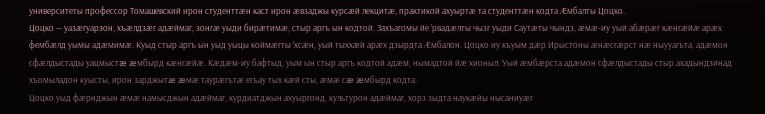университеты профессор Томашевский ирон студенттæн каст ирон æвзаджы курсæй лекцитæ, практикой ахуыртæ та студенттæн кодта Æмбалты Цоцко.
Цоцко — уазæгуарзон, хъæлдзæг адæймаг, зонгæ уыди бирæтимæ, стыр аргъ ын кодтой. Захъагомы йе ’рвадæлты чызг уыди Саутæты чындз, æмæ-иу уый абæрæг кæнгæйæ арæх фембæлд уымы адæмимæ. Куыд стыр аргъ ын уыд уыцы коймæгты ’хсæн, уый тыххæй арæх дзырдта Æмбалон. Цоцко иу къуым дæр Ирыстоны æнæсгæрст нæ ныууагъта, адæмон сфæлдыстады уацмыстæ æмбырд кæнгæйæ. Кæдæм-иу бафтыд, уым ын стыр аргъ кодтой адæм, нымадтой йæ хионыл. Уый æмбæрста адæмон сфæлдыстады стыр ахадындзинад хъомыладон куысты, ирон зарджытæ æмæ таурæгътæ егъау тых кæй сты, æмæ сæ æмбырд кодта.
Цоцко уыд фæрнджын æмæ намысджын адæймаг, курдиатджын ахуыргонд, культурон адæймаг, хорз зыдта наукæйы нысаниуæг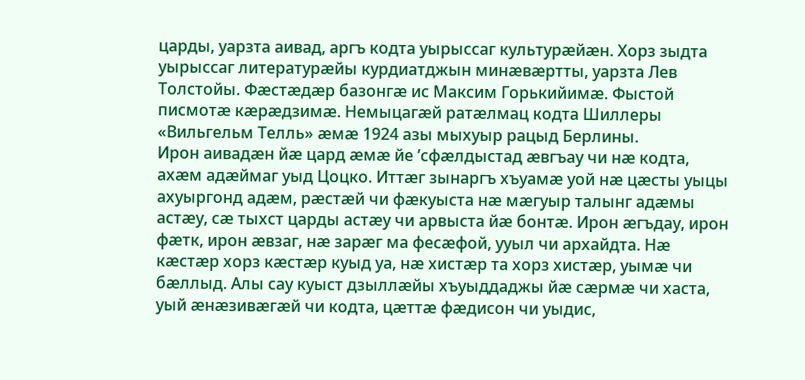царды, уарзта аивад, аргъ кодта уырыссаг культурæйæн. Хорз зыдта уырыссаг литературæйы курдиатджын минæвæртты, уарзта Лев Толстойы. Фæстæдæр базонгæ ис Максим Горькийимæ. Фыстой писмотæ кæрæдзимæ. Немыцагæй ратæлмац кодта Шиллеры «Вильгельм Телль» æмæ 1924 азы мыхуыр рацыд Берлины.
Ирон аивадæн йæ цард æмæ йе ’сфæлдыстад æвгъау чи нæ кодта, ахæм адæймаг уыд Цоцко. Иттæг зынаргъ хъуамæ уой нæ цæсты уыцы ахуыргонд адæм, рæстæй чи фæкуыста нæ мæгуыр талынг адæмы астæу, сæ тыхст царды астæу чи арвыста йæ бонтæ. Ирон æгъдау, ирон фæтк, ирон æвзаг, нæ зарæг ма фесæфой, ууыл чи архайдта. Нæ кæстæр хорз кæстæр куыд уа, нæ хистæр та хорз хистæр, уымæ чи бæллыд. Алы сау куыст дзыллæйы хъуыддаджы йæ сæрмæ чи хаста, уый æнæзивæгæй чи кодта, цæттæ фæдисон чи уыдис,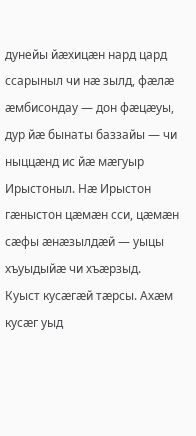дунейы йæхицæн нард цард ссарыныл чи нæ зылд, фæлæ æмбисондау — дон фæцæуы, дур йæ бынаты баззайы — чи ныццæнд ис йæ мæгуыр Ирыстоныл. Нæ Ирыстон гæныстон цæмæн сси, цæмæн сæфы æнæзылдæй — уыцы хъуыдыйæ чи хъæрзыд.
Куыст кусæгæй тæрсы. Ахæм кусæг уыд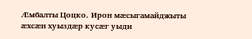Æмбалты Цоцко. Ирон мæсыгамайджыты æхсæн хуыздæр кусæг уыди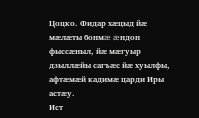Цоцко. Фидар хæцыд йæ мæлæты бонмæ æндон фыссæныл, йæ мæгуыр дзыллæйы сагъæс йæ хуылфы, афтæмæй кадимæ царди Иры астæу.
Ист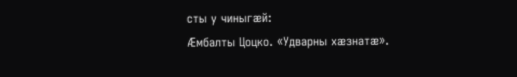сты у чиныгæй:
Æмбалты Цоцко. «Удварны хæзнатæ».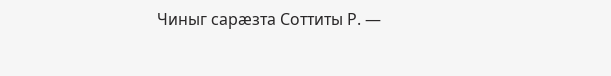Чиныг сарæзта Соттиты Р. —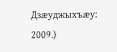Дзæуджыхъæу: 2009.)